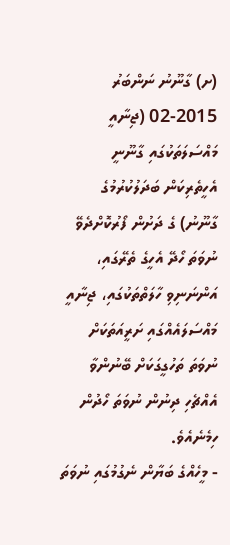(ށ) ގާނޫނު ނަންބަރު 2015-02 (ޖިނާއީ މައްސަލަތަކުގައި ގާނޫނީ އެހީތެރިކަން ބަދަލުކުރުމުގެ ގާނޫނު) ގެ ދަށުން ފޯރުކޮށްދެވޭ ނުވަތަ ހޯދޭ އެހީގެ ތެރޭގައި، އަންނަނިވި ހާލަތްތަކުގައި، ޖިނާއީ މައްސަލައެއްގައި ށަރީއަތަކަށް ނުވަތަ ތަހުގީގަކަށް ބޭނުންވާ އެއްޗެހި ދިނުން ނުވަތަ ހޯދުން ހިމެނެއެވެ.
- މީހެއްގެ ބަޔާން ނެގުމުގައި ނުވަތަ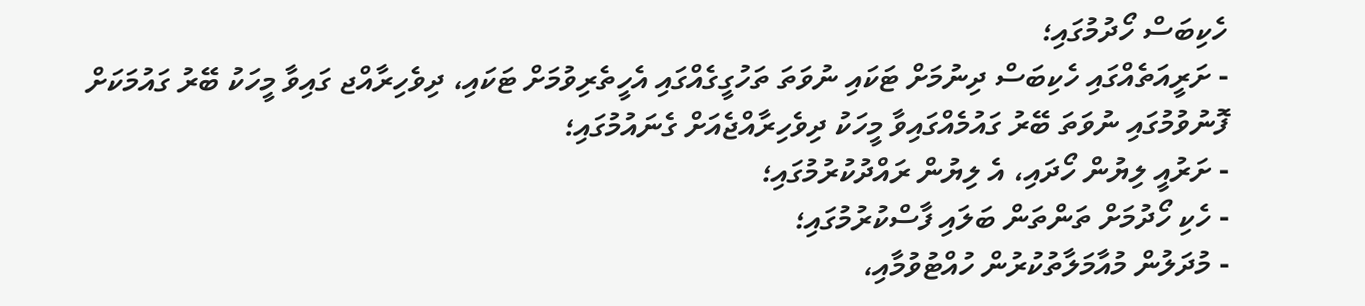ހެކިބަސް ހޯދުމުގައި؛
- ށަރީއަތެއްގައި ހެކިބަސް ދިނުމަށް ޓަކައި ނުވަތަ ތަހުގީގެއްގައި އެހީތެރިވުމަށް ޓަކައި، ދިވެހިރާއްޖ ގައިވާ މީހަކު ބޭރު ގައުމަކަށް ފޮނުވުމުގައި ނުވަތަ ބޭރު ގައުމެއްގައިވާ މީހަކު ދިވެހިރާއްޖެއަށް ގެނައުމުގައި؛
- ށަރުއީ ލިޔުން ހޯދައި، އެ ލިޔުން ރައްދުކުރުމުގައި؛
- ހެކި ހޯދުމަށް ތަންތަން ބަލައި ފާސްކުރުމުގައި؛
- މުދަލުން މުއާމަލާތުކުރުން ހުއްޓުވުމާއި،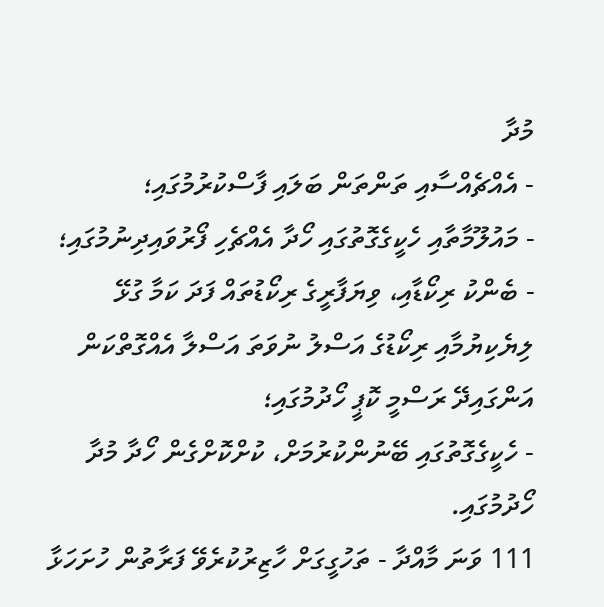މުދާ
- އެއްޗެއްސާއި ތަންތަން ބަލައި ފާސްކުރުމުގައި؛
- މައުލޫމާތާއި ހެކީގެގޮތުގައި ހޯދާ އެއްޗެހި ފޯރުވައިދިނުމުގައި؛
- ބެންކު ރިކޯޑާއި، ވިޔަފާރީގެ ރިކޯޑުތައް ފަދަ ކަމާ ގުޅޭ ލިޔެކިޔުމާއި ރިކޯޑުގެ އަސްލު ނުވަތަ އަސްލާ އެއްގޮތްކަން އަންގައިދޭ ރަސްމީ ކޮޕީ ހޯދުމުގައި؛
- ހެކީގެގޮތުގައި ބޭނުންކުރުމަށް، ކުށްކޮށްގެން ހޯދާ މުދާ ހޯދުމުގައި.
111 ވަނަ މާއްދާ - ތަހުގީގަށް ހާޒިރުކުރެވޭ ފަރާތުން ހުށަހަޅާ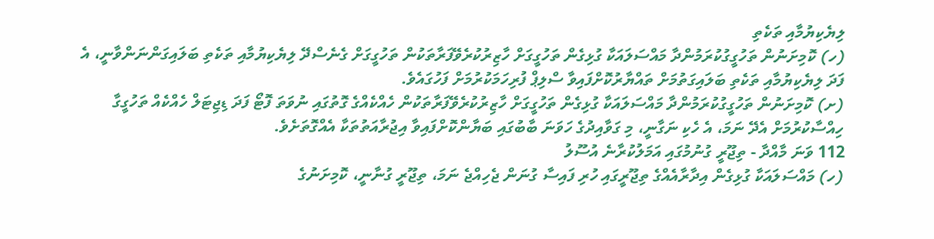ލިޔެކިޔުމާއި ތަކެތި
(ހ) ކޮމިށަނުން ތަހުގީގުކުރަމުންދާ މައްސަލައަކާ ގުޅިގެން ތަހުގީގަށް ހާޒިރުކުރެވޭފަރާތަކުން ތަހުގީގަށް ގެނެސްދޭ ލިޔެކިޔުމާއި ތަކެތި ބަލައިގަންނަންވާނީ، އެ ފަދަ ލިޔެކިޔުމާއި ތަކެތި ބަލައިގަތުމަށް ތައްޔާރުކޮށްފައިވާ ސްލިޕް ފުރިހަމަކުރުމަށް ފަހުގައެވެ.
(ށ) ކޮމިށަނުން ތަހުގީގުކުރަމުންދާ މައްސަލައަކާ ގުޅިގެން ތަހުގީގަށް ހާޒިރުކުރެވޭފަރާތަކުން ހެއްކެއްގެ ގޮތުގައި ނުވަތަ ފޮޓޯ ފަދަ ޑިޖިޓަލް ހެއްކެއް ތަހުގީގާ ހިއްސާކުރުމަށް އެދޭ ނަމަ، އެ ހެކި ނަގާނީ، މި ގަވާއިދުގެ ހަވަނަ ބާބުގައި ބަޔާންކޮށްފައިވާ އިޖުރާއަތުތަކާ އެއްގޮތަށެވެ.
112 ވަނަ މާއްދާ - ތިޖޫރީ ގުނުމުގައި އަމަލުކުރާނެ އުސޫލު
(ހ) މައްސަލައަކާ ގުޅިގެން އިދާރާއެއްގެ ތިޖޫރީގައި ހުރި ފައިސާ ގުނަން ޖެހިއްޖެ ނަމަ، ތިޖޫރީ ގުނާނީ، ކޮމިށަނުގެ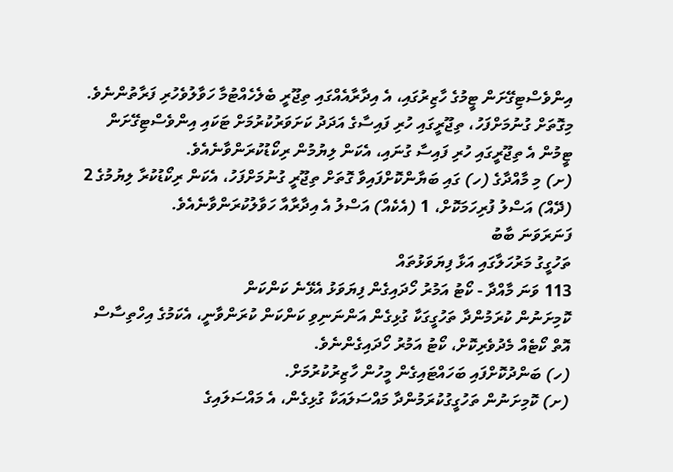އިންވެސްޓިގޭށަން ޓީމުގެ ހާޒިރުގައި، އެ އިދާރާއެއްގައި ތިޖޫރީ ބެލެހެއްޓުމާ ހަވާލުވެހުރި ފަރާތުންނެވެ. މިގޮތަށް ގުނުމަށްފަހު، ތިޖޫރީގައި ހުރި ފައިސާގެ އަދަދު ކަށަވަރުކުރުމަށް ޓަކައި އިންވެސްޓިގޭށަން ޓީމުން އެ ތިޖޫރީގައި ހުރި ފައިސާ ގުނައި، އެކަން ލިޔުމުން ރިކޯޑުކުރަންވާނެއެވެ.
(ށ) މި މާއްދާގެ (ހ) ގައި ބަޔާންކޮށްފައިވާ ގޮތަށް ތިޖޫރީ ގުނުމަށްފަހު، އެކަން ރިކޯޑުކުރާ ލިޔުމުގެ 2 (ދޭއް) އަސްލު ފުރިހަމަކޮށް، 1 (އެކެއް) އަސްލު އެ އިދާރާއާ ހަވާލުކުރަންވާނެއެވެ.
ފަނަރަވަނަ ބާބު
ތަހުގީގު މަރުހަލާގައި އަޅާ ފިޔަވަޅުތައް
113 ވަނަ މާއްދާ - ކޯޓު އަމުރު ހޯދައިގެން ފިޔަވަޅު އެޅޭނެ ކަންކަން
ކޮމިށަނުން ކުރަމުންދާ ތަހުގީގަކާ ގުޅިގެން އަންނަނިވި ކަންކަން ކުރަންވާނީ، އެކަމުގެ އިހްތިސާސް އޮތް ކޯޓެއް މެދުވެރިކޮށް، ކޯޓު އަމުރު ހޯދައިގެންނެވެ.
(ހ) ބަންދުކޮށްފައި ބަހައްޓައިގެން މީހުން ހާޒިރުކުރުމަށް.
(ށ) ކޮމިށަނުން ތަހުގީގުކުރަމުންދާ މައްސަލައަކާ ގުޅިގެން، އެ މައްސަލައިގެ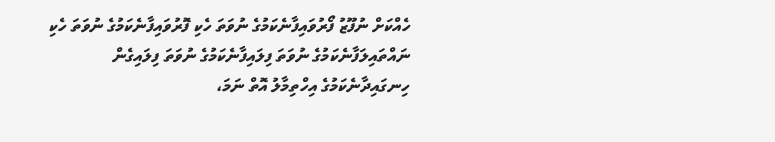ހެއްކަށް ނުފޫޒު ފޯރުވައިފާނެކަމުގެ ނުވަތަ ހެކި ފޮރުވައިފާނެކަމުގެ ނުވަތަ ހެކި ނައްތައިލަފާނެކަމުގެ ނުވަތަ ފިލައިފާނެކަމުގެ ނުވަތަ ފިލައިގެން ހިނގައިދާނެކަމުގެ އިހްތިމާލު އޮތް ނަމަ،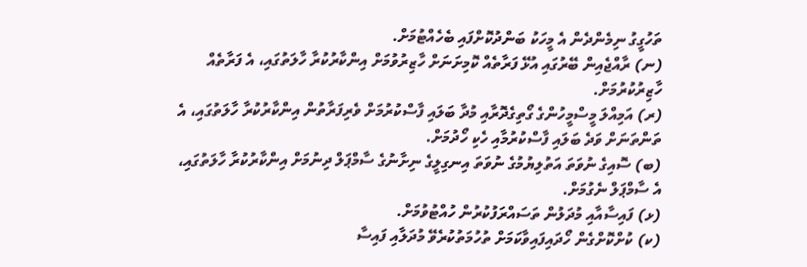ތަހުގީގު ނިމެންދެން އެ މީހަކު ބަންދުކޮށްފައި ބެހެއްޓުމަށް.
(ނ) ރާއްޖެއިން ބޭރުގައި އުޅޭ ފަރާތެއް ކޮމިށަނަށް ހާޒިރުވުމަށް އިންކާރުކުރާ ހާލަތުގައި، އެ ފަރާތެއް ހާޒިރުކުރުމަށް.
(ރ) އަމިއްލަ މީސްމީހުންގެ ގޯތިގެދޮރާއި މުދާ ބަލައި ފާސްކުރުމަށް ވެރިފަރާތުން އިންކާރުކުރާ ހާލަތުގައި، އެ ތަންތަނަށް ވަދެ ބަލައި ފާސްކުރުމާއި ހެކި ހޯދުމަށް.
(ބ) ސޮއިގެ ނުވަތަ އަތުލިޔުމުގެ ނުވަތަ އިނގިލީގެ ނިށާނުގެ ސާމްޕަލް ދިނުމަށް އިންކާރުކުރާ ހާލަތުގައި، އެ ސާމްޕަލް ނެގުމަށް.
(ޅ) ފައިސާއާއި މުދަލުން ތަސައްރަފުކުރުން ހުއްޓުވުމަށް.
(ކ) ކުށްކޮށްގެން ހޯދައިފައިވާކަމަށް ތުހުމަތުކުރެވޭ މުދަލާއި ފައިސާ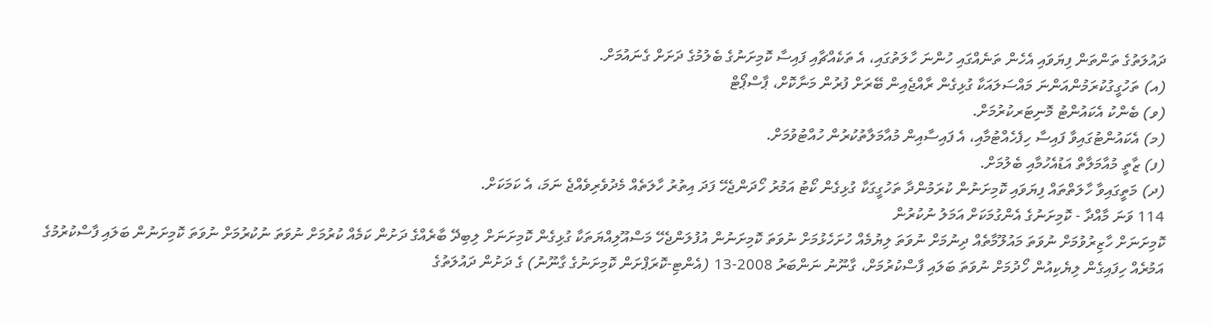ދައުލަތުގެ ތަންތަން ފިޔަވައި އެހެން ތަނެއްގައި ހުންނަ ހާލަތުގައި، އެ ތަކެއްޗާއި ފައިސާ ކޮމިށަނުގެ ބެލުމުގެ ދަށަށް ގެނައުމަށް.
(އ) ތަހުގީގުކުރަމުންއަންނަ މައްސަލައަކާ ގުޅިގެން ރާއްޖެއިން ބޭރަށް ފުރުން މަނާކޮށް، ޕާސްޕޯޓް
(ވ) ބެންކު އެކައުންޓު މޮނިޓަރކުރުމަށް.
(މ) އެކައުންޓުގައިވާ ފައިސާ ހިފެހެއްޓުމާއި، އެ ފައިސާއިން މުއާމަލާތުކުރުން ހުއްޓުވުމަށް.
(ފ) ޒާތީ މުއާމަލާތް އަޑުއެހުމާއި ބެލުމަށް.
(ދ) މަތީގައިވާ ހާލަތްތައް ފިޔަވައި ކޮމިށަނުން ކުރަމުންދާ ތަހުގީގަކާ ގުޅިގެން ކޯޓު އަމުރު ހޯދަންޖެހޭ ފަދަ އިތުރު ހާލަތެއް މެދުވެރިވެއްޖެ ނަމަ، އެ ކަމަކަށް.
114 ވަނަ މާއްދާ - ކޮމިށަނުގެ އެންގުމަކަށް އަމަލު ނުކުރުން
ކޮމިށަނަށް ހާޒިރުވުމަށް ނުވަތަ މައުލޫމާތެއް ދިނުމަށް ނުވަތަ ލިޔުމެއް ހުށަހެޅުމަށް ނުވަތަ ކޮމިށަނުން އުފުލަންޖެހޭ މަސްއޫލިއްޔަތަކާ ގުޅިގެން ކޮމިށަނަށް ލިބިދޭ ބާރެއްގެ ދަށުން ކަމެއް ކުރުމަށް ނުވަތަ ނުކުރުމަށް ނުވަތަ ކޮމިށަނުން ބަލައި ފާސްކުރުމުގެ އަމުރެއް ހިފައިގެން ލިޔެކިއުން ހޯދުމަށް ނުވަތަ ބަލައި ފާސްކުރުމަށް، ގާނޫނު ނަންބަރު 2008-13 (އެންޓި-ކޮރަޕްށަން ކޮމިށަނުގެ ގާނޫނު) ގެ ދަށުން ދައުލަތުގެ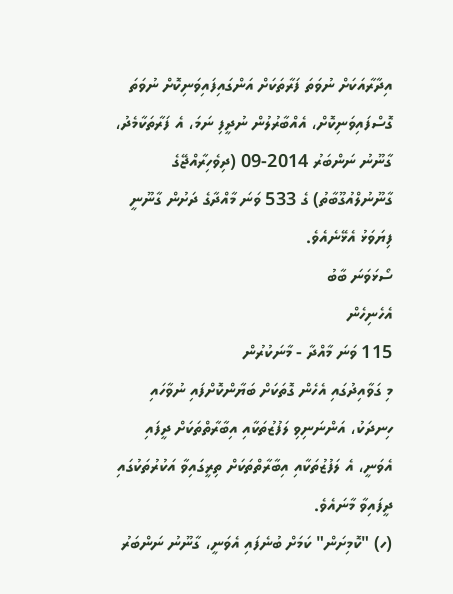އިދާރާއަކަށް ނުވަތަ ފަރާތަކަށް އަންގައިފައިވަނިކޮށް ނުވަތަ ގޮސްފައިވަނިކޮށް، އެއްބާރުލުން ނުދީފި ނަމަ، އެ ފަރާތަކާމެދު، ގާނޫނު ނަންބަރު 2014-09 (ދިވެހިރާއްޖޭގެ ގާނޫނުލްއުގޫބާތު) ގެ 533 ވަނަ މާއްދާގެ ދަށުން ގާނޫނީ ފިޔަވަޅު އެޅޭނެއެވެ.
ސޯޅަވަނަ ބާބު
އެހެނިހެން
115 ވަނަ މާއްދާ - މާނަކުރުން
މި ގަވާއިދުގައި އެހެން ގޮތަކަށް ބަޔާންކޮށްފައި ނުވާހައި ހިނދަކު، އަންނަނިވި ލަފުޒުތަކާއި އިބާރާތްތަކަށް ދީފައި އެވަނީ، އެ ލަފުޒުތަކާއި އިބާރާތްތަކަށް ތިރީގައިވާ އަކުރުތަކުގައި ދީފައިވާ މާނައެވެ.
(ހ) "ކޮމިށަން" ކަމަށް ބުނެފައި އެވަނީ، ގާނޫނު ނަންބަރު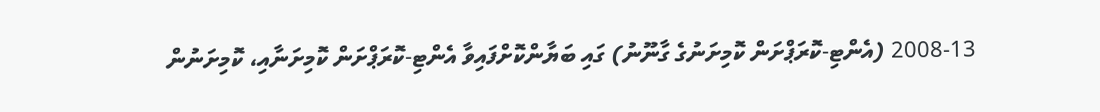2008-13 (އެންޓި-ކޮރަޕްށަން ކޮމިށަނުގެ ގާނޫނު) ގައި ބަޔާންކޮށްފައިވާ އެންޓި-ކޮރަޕްށަން ކޮމިށަނާއި، ކޮމިށަނުން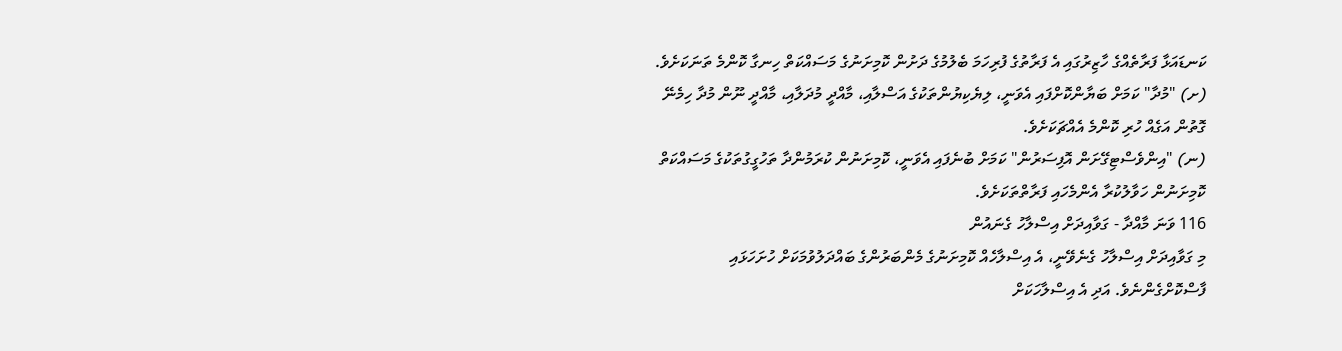ކަނޑައަޅާ ފަރާތެއްގެ ހާޒިރުގައި އެ ފަރާތުގެ ފުރިހަމަ ބެލުމުގެ ދަށުން ކޮމިށަނުގެ މަސައްކަތް ހިނގާ ކޮންމެ ތަނަކަށެވެ.
(ށ) "މުދާ" ކަމަށް ބަޔާންކޮށްފައި އެވަނީ، ލިޔެކިޔުންތަކުގެ އަސްލާއި، މާއްދީ މުދަލާއި، މާއްދީ ނޫން މުދާ ހިމެނޭ ގޮތުން އަގެއް ހުރި ކޮންމެ އެއްޗަކަށެވެ.
(ނ) "އިންވެސްޓިގޭށަން އޮފިސަރުން" ކަމަށް ބުނެފައި އެވަނީ، ކޮމިށަނުން ކުރަމުންދާ ތަހުގީގުތަކުގެ މަސައްކަތް ކޮމިށަނުން ހަވާލުކުރާ އެންމެހައި ފަރާތްތަކަށެވެ.
116 ވަނަ މާއްދާ - ގަވާއިދަށް އިސްލާހު ގެނައުން
މި ގަވާއިދަށް އިސްލާހު ގެނެވޭނީ، އެ އިސްލާހެއް ކޮމިށަނުގެ މެންބަރުންގެ ބައްދަލުވުމަކަށް ހުށަހަޅައި ފާސްކޮށްގެންނެވެ. އަދި އެ އިސްލާހަކަށް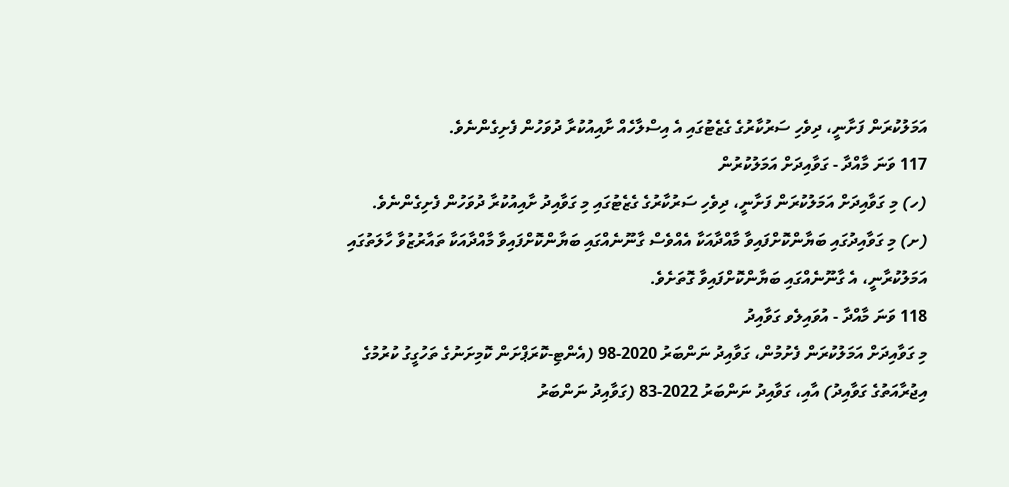އަމަލުކުރަން ފަށާނީ، ދިވެހި ސަރުކާރުގެ ގެޒެޓުގައި އެ އިސްލާހެއް ށާއިއުކުރާ ދުވަހުން ފެށިގެންނެވެ.
117 ވަނަ މާއްދާ - ގަވާއިދަށް އަމަލުކުރުން
(ހ) މި ގަވާއިދަށް އަމަލުކުރަން ފަށާނީ، ދިވެހި ސަރުކާރުގެ ގެޒެޓުގައި މި ގަވާއިދު ށާއިއުކުރާ ދުވަހުން ފެށިގެންނެވެ.
(ށ) މި ގަވާއިދުގައި ބަޔާންކޮށްފައިވާ މާއްދާއަކާ އެއްވެސް ގާނޫނެއްގައި ބަޔާންކޮށްފައިވާ މާއްދާއަކާ ތައާރުޒުވާ ހާލަތުގައި އަމަލުކުރާނީ، އެ ގާނޫނެއްގައި ބަޔާންކޮށްފައިވާ ގޮތަށެވެ.
118 ވަނަ މާއްދާ - އުވައިލެވ ގަވާއިދު
މި ގަވާއިދަށް އަމަލުކުރަން ފެށުމުން، ގަވާއިދު ނަންބަރު 2020-98 (އެންޓި-ކޮރަޕްށަން ކޮމިށަނުގެ ތަހުގީގު ކުރުމުގެ އިޖުރާއަތުގެ ގަވާއިދު) އާއި، ގަވާއިދު ނަންބަރު 2022-83 (ގަވާއިދު ނަންބަރު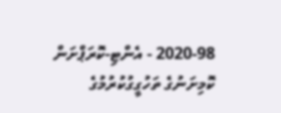2020-98 - އެންޓި-ކޮރަޕްށަން ކޮމިށަނުގެ ތަހުގީގުކުރުމުގެ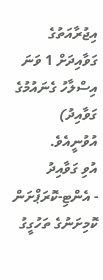އިޖުރާއަތުގެ ގަވާއިދަށް 1 ވަނަ އިސްލާހު ގެނައުމުގެ ގަވާއިދު) އުވުނީއެވެ.
އުވި ގަވާއިދު
- އެންޓި-ކޮރަޕްށަން ކޮމިށަނުގެ ތަހުގީގު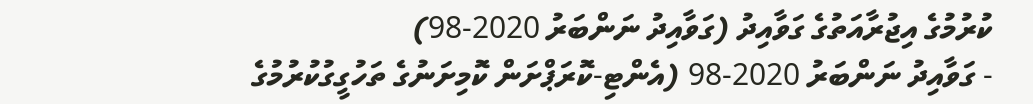ކުރުމުގެ އިޖުރާއަތުގެ ގަވާއިދު (ގަވާއިދު ނަންބަރު 2020-98)
- ގަވާއިދު ނަންބަރު 2020-98 (އެންޓި-ކޮރަޕްށަން ކޮމިށަނުގެ ތަހުގީގުކުރުމުގެ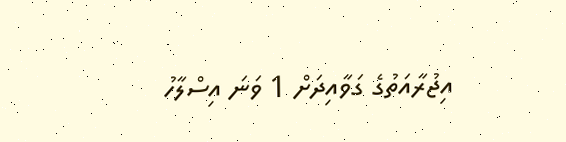އިޖުރާއަތުގެ ގަވާއިދަށް 1 ވަނަ އިސްލާހު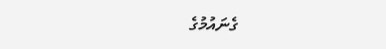ގެނައުމުގެ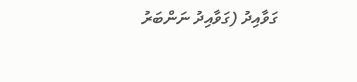ގަވާއިދު (ގަވާއިދު ނަންބަރު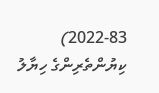2022-83)
ކިޔުންތެރިންގެ ހިޔާލު